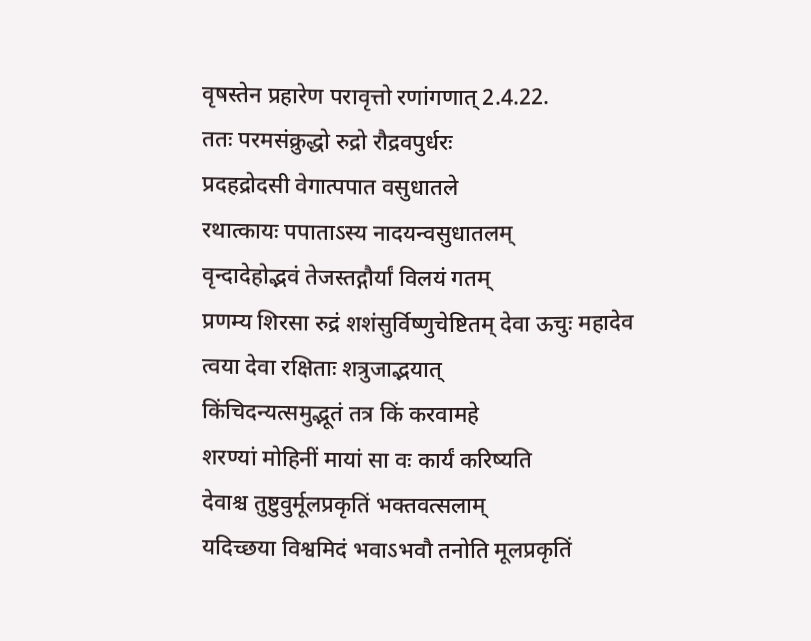वृषस्तेन प्रहारेण परावृत्तो रणांगणात् 2.4.22.
ततः परमसंक्रुद्धो रुद्रो रौद्रवपुर्धरः
प्रदहद्रोदसी वेगात्पपात वसुधातले
रथात्कायः पपाताऽस्य नादयन्वसुधातलम्
वृन्दादेहोद्भवं तेजस्तद्गौर्यां विलयं गतम्
प्रणम्य शिरसा रुद्रं शशंसुर्विष्णुचेष्टितम् देवा ऊचुः महादेव त्वया देवा रक्षिताः शत्रुजाद्भयात्
किंचिदन्यत्समुद्भूतं तत्र किं करवामहे
शरण्यां मोहिनीं मायां सा वः कार्यं करिष्यति
देवाश्च तुष्टुवुर्मूलप्रकृतिं भक्तवत्सलाम्
यदिच्छया विश्वमिदं भवाऽभवौ तनोति मूलप्रकृतिं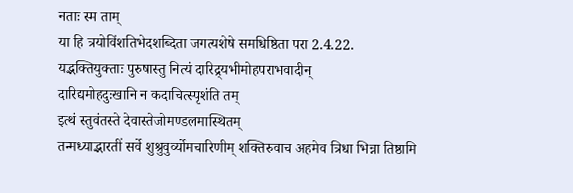नताः स्म ताम्
या हि त्रयोविंशतिभेदशब्दिता जगत्यशेषे समधिष्ठिता परा 2.4.22.
यद्भक्तियुक्ताः पुरुषास्तु नित्यं दारिद्र्यभीमोहपराभवादीन्
दारिद्यमोहदुःखानि न कदाचित्स्पृशंति तम्
इत्थं स्तुवंतस्ते देवास्तेजोमण्डलमास्थितम्
तन्मध्याद्भारतीं सर्वे शुश्रुवुर्व्योमचारिणीम् शक्तिरुवाच अहमेव त्रिधा भिन्ना तिष्ठामि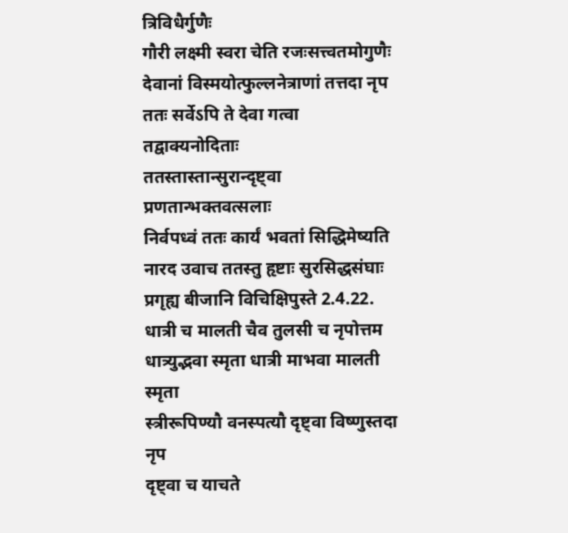त्रिविधैर्गुणैः
गौरी लक्ष्मी स्वरा चेति रजःसत्त्वतमोगुणैः
देवानां विस्मयोत्फुल्लनेत्राणां तत्तदा नृप
ततः सर्वेऽपि ते देवा गत्वा तद्वाक्यनोदिताः
ततस्तास्तान्सुरान्दृष्ट्वा प्रणतान्भक्तवत्सलाः
निर्वपध्वं ततः कार्यं भवतां सिद्धिमेष्यति
नारद उवाच ततस्तु हृष्टाः सुरसिद्धसंघाः प्रगृह्य बीजानि विचिक्षिपुस्ते 2.4.22.
धात्री च मालती चैव तुलसी च नृपोत्तम
धात्र्युद्भवा स्मृता धात्री माभवा मालती स्मृता
स्त्रीरूपिण्यौ वनस्पत्यौ दृष्ट्वा विष्णुस्तदा नृप
दृष्ट्वा च याचते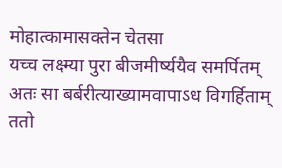मोहात्कामासक्तेन चेतसा
यच्च लक्ष्म्या पुरा बीजमीर्ष्ययैव समर्पितम्
अतः सा बर्बरीत्याख्यामवापाऽध विगर्हिताम्
ततो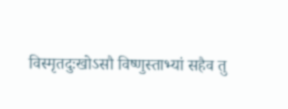विस्मृतदुःखोऽसौ विष्णुस्ताभ्यां सहैव तु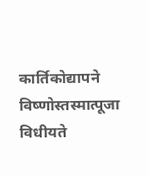कार्तिकोद्यापने विष्णोस्तस्मात्पूजा विधीयते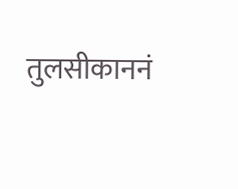तुलसीकाननं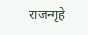राजन्गृहे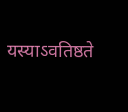यस्याऽवतिष्ठते